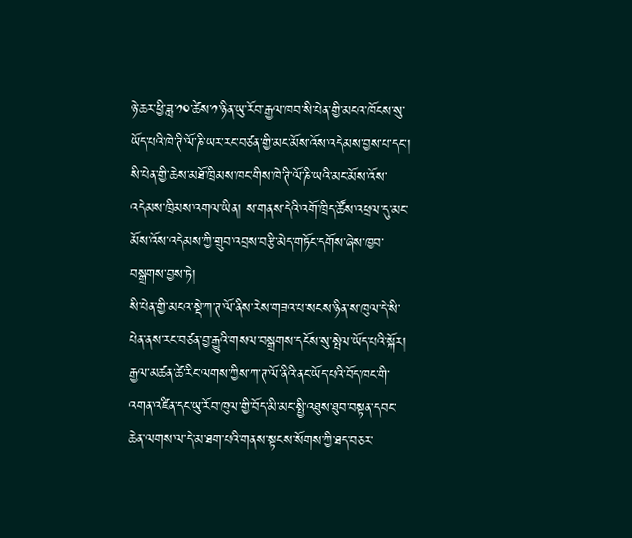ཉེ་ཆར་ཕྱི་ཟླ་༡༠་ཚེས་༡་ཉིན་ཡུ་རོབ་རྒྱལ་ཁབ་སི་པེན་གྱི་མངའ་ཁོངས་སུ་ཡོད་པའི་ཁེ་ཊི་ལོ་ཎི་ཡར་རང་བཙན་གྱི་མང་མོས་འོས་འདེམས་བྱས་པ་དང་། སི་པེན་གྱི་ཆེས་མཐོ་ཁྲིམས་ཁང་གིས་ཁེ་ཊི་ལོ་ཎི་ཡའི་མང་མོས་འོས་འདེམས་ཁྲིམས་འགལ་ཡིན། ས་གནས་དེའི་འགོ་ཁྲིད་ཚོས་འཕྲལ་དུ་མང་མོས་འོས་འདེམས་ཀྱི་གྲུབ་འབྲས་བརྩི་མེད་གཏོང་དགོས་ཞེས་ཁྱབ་བསྒྲགས་བྱས་ཏེ།
སི་པེན་གྱི་མངའ་སྡེ་ཀ་ཊ་ལོ་ནིས་རེས་གཟའ་པ་སངས་ཉིན་ས་ཁུལ་དེ་སི་པེན་ནས་རང་བཙན་བྱ་རྒྱུའི་གསལ་བསྒྲགས་དངོས་སུ་སྤེལ་ཡོད་པའི་སྐོར། རྒྱལ་མཚན་ཚེ་རིང་ལགས་ཀྱིས་ཀ་ཊ་ལོ་ནིའི་ནང་ཡོད་པའི་བོད་ཁང་གི་འགན་འཛིན་དང་ཡུ་རོབ་ཁུལ་གྱི་བོད་མི་མང་སྤྱི་འཐུས་ཐུབ་བསྟན་དབང་ཆེན་ལགས་ལ་དེ་མ་ཐག་པའི་གནས་སྟངས་སོགས་ཀྱི་ཐད་བཅར་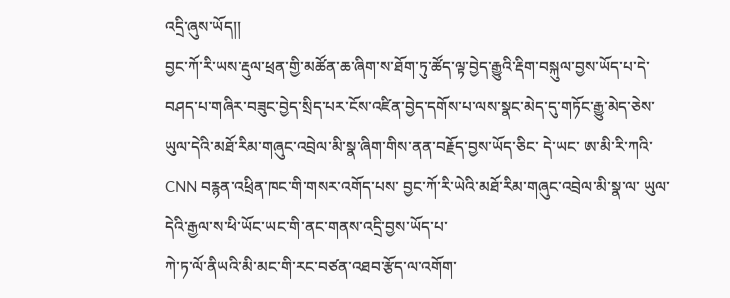འདྲི་ཞུས་ཡོད།།
བྱང་ཀོ་རི་ཡས་རྡུལ་ཕྲན་གྱི་མཚོན་ཆ་ཞིག་ས་ཐོག་ཏུ་ཚོད་ལྟ་བྱེད་རྒྱུའི་རྡིག་བསྐུལ་བྱས་ཡོད་པ་དེ་ བཤད་པ་གཞིར་བཟུང་བྱེད་སྲིད་པར་ངོས་འཛིན་བྱེད་དགོས་པ་ལས་སྣང་མེད་དུ་གཏོང་རྒྱུ་མེད་ཅེས་ ཡུལ་དེའི་མཐོ་རིམ་གཞུང་འབྲེལ་མི་སྣ་ཞིག་གིས་ནན་བརྗོད་བྱས་ཡོད་ཅིང་ དེ་ཡང་ ཨ་མི་རི་ཀའི་CNN བརྙན་འཕྲིན་ཁང་གི་གསར་འགོད་པས་ བྱང་ཀོ་རི་ཡེའི་མཐོ་རིམ་གཞུང་འབྲེལ་མི་སྣ་ལ་ ཡུལ་དེའི་རྒྱལ་ས་ཕི་ཡོང་ཡང་གི་ནང་གནས་འདྲི་བྱས་ཡོད་པ་
ཀེ་ཏ་ལོ་ནིཡའི་མི་མང་གི་རང་བཙན་འཐབ་རྩོད་ལ་འགོག་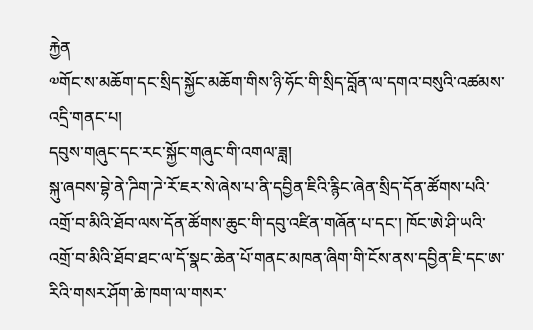རྐྱེན
༧གོང་ས་མཆོག་དང་སྲིད་སྐྱོང་མཆོག་གིས་ཉི་ཧོང་གི་སྲིད་བློན་ལ་དགའ་བསུའི་འཚམས་འདྲི་གནང་པ།
དབུས་གཞུང་དང་རང་སྐྱོང་གཞུང་གི་འགལ་ཟླ།
སྐུ་ཞབས་བྷེ་ནེ་ཌིག་ཌེ་རོ་ཇར་སེ་ཞེས་པ་ནི་དབྱིན་ཇིའི་རྙིང་ཞེན་སྲིད་དོན་ཚོགས་པའི་འགྲོ་བ་མིའི་ཐོབ་ལས་དོན་ཚོགས་ཆུང་གི་དབུ་འཛིན་གཞོན་པ་དང་། ཁོང་ཨེ་ཤི་ཡའི་འགྲོ་བ་མིའི་ཐོབ་ཐང་ལ་དོ་སྣང་ཆེན་པོ་གནང་མཁན་ཞིག་གི་ངོས་ནས་དབྱིན་ཇི་དང་ཨ་རིའི་གསར་ཤོག་ཆེ་ཁག་ལ་གསར་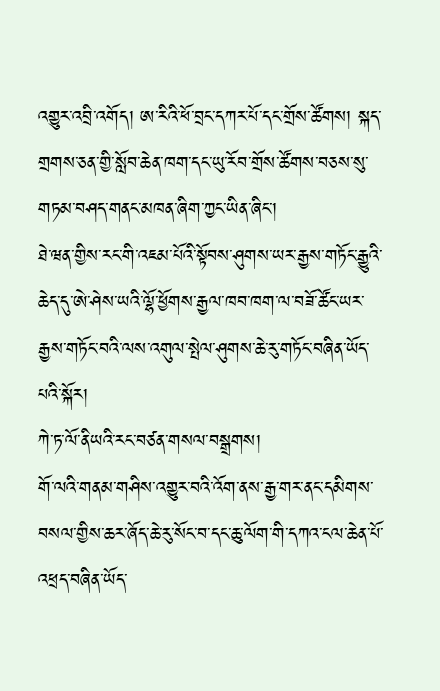འགྱུར་འབྲི་འགོད། ཨ་རིའི་ཕོ་བྲང་དཀར་པོ་དང་གྲོས་ཚོགས། སྐད་གྲགས་ཅན་གྱི་སློབ་ཆེན་ཁག་དང་ཡུ་རོབ་གྲོས་ཚོགས་བཅས་སུ་གཏམ་བཤད་གནང་མཁན་ཞིག་ཀྱང་ཡིན་ཞིང་།
ཐེ་ཝན་གྱིས་རང་གི་འཇམ་པོའི་སྟོབས་ཤུགས་ཡར་རྒྱས་གཏོང་རྒྱུའི་ཆེད་དུ་ཨེ་ཤེས་ཡའི་ལྷོ་ཕྱོགས་རྒྱལ་ཁབ་ཁག་ལ་བཟོ་ཚོང་ཡར་རྒྱས་གཏོང་བའི་ལས་འགུལ་སྤེལ་ཤུགས་ཆེ་རུ་གཏོང་བཞིན་ཡོད་པའི་སྐོར།
ཀེ་ཏ་ལོ་ནིཡའི་རང་བཙན་གསལ་བསྒྲགས།
གོ་ལའི་གནམ་གཤིས་འགྱུར་བའི་འོག་ནས་རྒྱ་གར་ནང་དམིགས་བསལ་གྱིས་ཆར་ཞོད་ཆེ་རུ་སོང་བ་དང་ཆུ་ལོག་གི་དཀའ་ངལ་ཆེན་པོ་འཕྲད་བཞིན་ཡོད་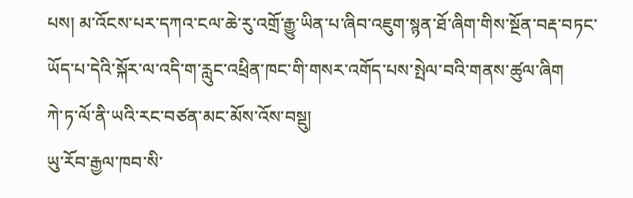པས། མ་འོངས་པར་དཀའ་ངལ་ཆེ་རུ་འགྲོ་རྒྱུ་ཡིན་པ་ཞིབ་འཇུག་སྙན་ཐོ་ཞིག་གིས་སྔོན་བརྡ་བཏང་ཡོད་པ་དེའི་སྐོར་ལ་འདི་ག་རླུང་འཕྲིན་ཁང་གི་གསར་འགོད་པས་སྤེལ་བའི་གནས་ཚུལ་ཞིག
ཀེ་ཏ་ལོ་ནི་ཡའི་རང་བཙན་མང་མོས་འོས་བསྡུ།
ཡུ་རོབ་རྒྱལ་ཁབ་སི་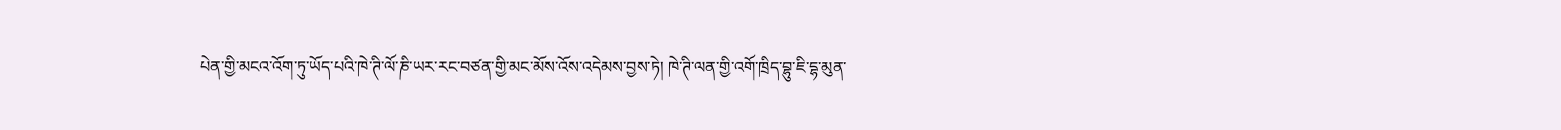པེན་གྱི་མངའ་འོག་ཏུ་ཡོད་པའི་ཁེ་ཊི་ལོ་ཎི་ཡར་རང་བཙན་གྱི་མང་མོས་འོས་འདེམས་བྱས་ཏེ། ཁེ་ཊི་ལན་གྱི་འགོ་ཁྲིད་བྷུ་ཇི་དྷ་མུན་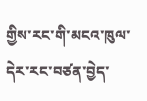གྱིས་རང་གི་མངའ་ཁུལ་དེར་རང་བཙན་བྱེད་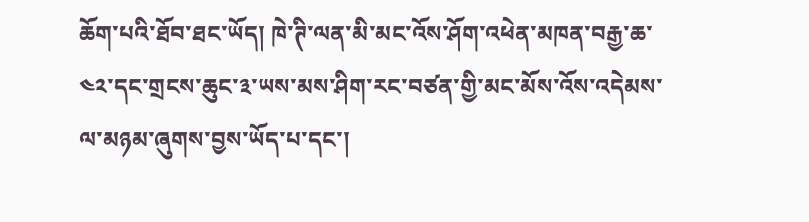ཆོག་པའི་ཐོབ་ཐང་ཡོད། ཁེ་ཊི་ལན་མི་མང་འོས་ཤོག་འཕེན་མཁན་བརྒྱ་ཆ་༤༢་དང་གྲངས་ཆུང་༣་ཡས་མས་ཤིག་རང་བཙན་གྱི་མང་མོས་འོས་འདེམས་ལ་མཉམ་ཞུགས་བྱས་ཡོད་པ་དང་།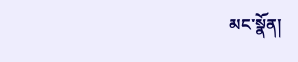མང་སྣོན།